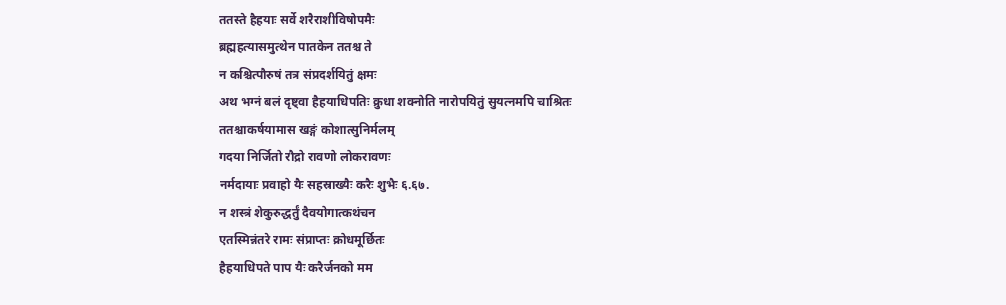ततस्ते हैहयाः सर्वे शरैराशीविषोपमैः
ब्रह्महत्यासमुत्थेन पातकेन ततश्च ते
न कश्चित्पौरुषं तत्र संप्रदर्शयितुं क्षमः
अथ भग्नं बलं दृष्ट्वा हैहयाधिपतिः क्रुधा शक्नोति नारोपयितुं सुयत्नमपि चाश्रितः
ततश्चाकर्षयामास खङ्गं कोशात्सुनिर्मलम्
गदया निर्जितो रौद्रो रावणो लोकरावणः
नर्मदायाः प्रवाहो यैः सहस्राख्यैः करैः शुभैः ६.६७.
न शस्त्रं शेकुरुद्धर्तुं दैवयोगात्कथंचन
एतस्मिन्नंतरे रामः संप्राप्तः क्रोधमूर्छितः
हैहयाधिपते पाप यैः करैर्जनको मम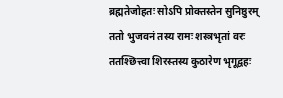ब्रह्मतेजोहतः सोऽपि प्रोक्तस्तेन सुनिष्ठुरम्
ततो भुजवनं तस्य रामः शस्त्रभृतां वरः
ततश्छित्त्वा शिरस्तस्य कुठारेण भृगूद्वहः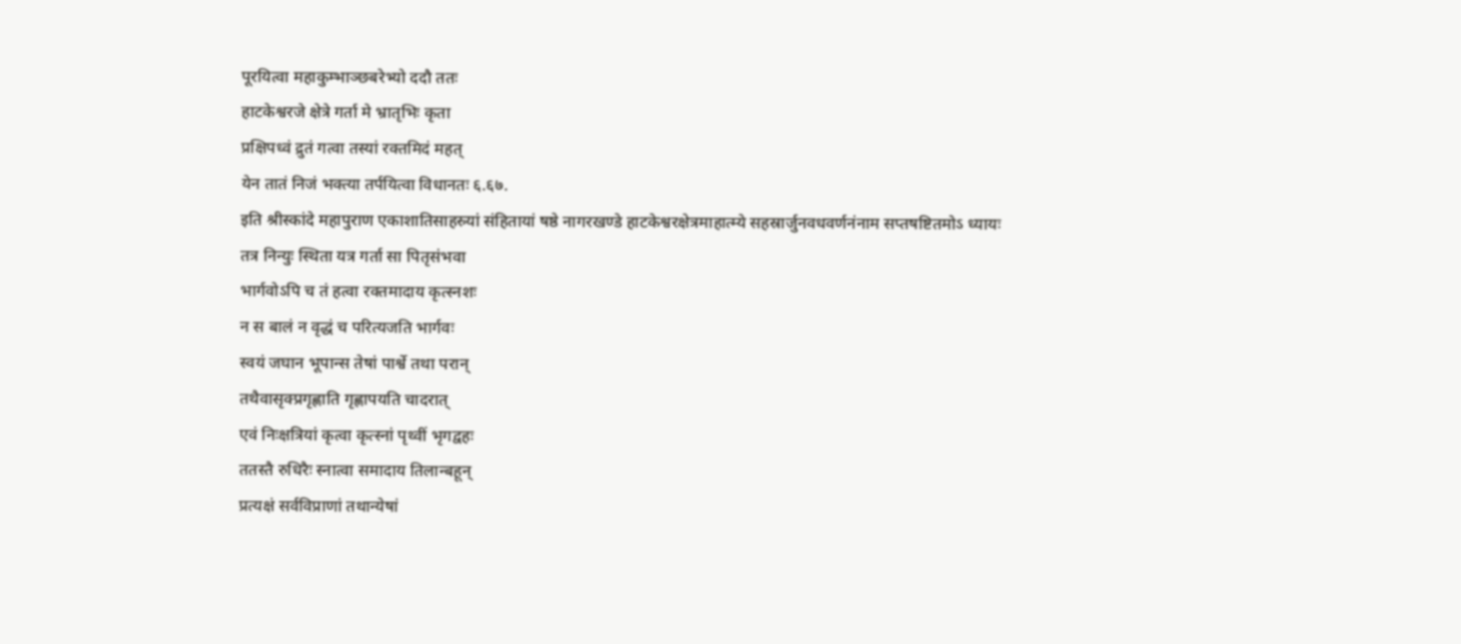पूरयित्वा महाकुम्भाञ्छबरेभ्यो ददौ ततः
हाटकेश्वरजे क्षेत्रे गर्ता मे भ्रातृभिः कृता
प्रक्षिपध्वं द्रुतं गत्वा तस्यां रक्तमिदं महत्
येन तातं निजं भक्त्या तर्पयित्वा विधानतः ६.६७.
इति श्रीस्कांदे महापुराण एकाशातिसाहस्र्यां संहितायां षष्ठे नागरखण्डे हाटकेश्वरक्षेत्रमाहात्म्ये सहस्रार्जुनवधवर्णनंनाम सप्तषष्टितमोऽ ध्यायः
तत्र निन्युः स्थिता यत्र गर्ता सा पितृसंभवा
भार्गवोऽपि च तं हत्वा रक्तमादाय कृत्स्नशः
न स बालं न वृद्धं च परित्यजति भार्गवः
स्वयं जघान भूपान्स तेषां पार्श्वे तथा परान्
तथैवासृक्प्रगृह्णाति गृह्णापयति चादरात्
एवं निःक्षत्रियां कृत्वा कृत्स्नां पृथ्वीं भृगद्वहः
ततस्तै रुधिरैः स्नात्वा समादाय तिलान्बहून्
प्रत्यक्षं सर्वविप्राणां तथान्येषां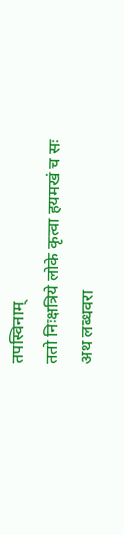तपस्विनाम्
ततो निःक्षत्रिये लोके कृत्वा हयमखं च सः
अथ लब्धवरा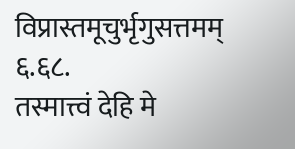विप्रास्तमूचुर्भृगुसत्तमम् ६.६८.
तस्मात्त्वं देहि मे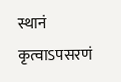स्थानं कृत्वाऽपसरणं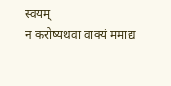स्वयम्
न करोष्यथवा वाक्यं ममाद्य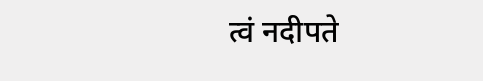त्वं नदीपते